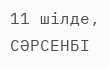11 шілде, СӘРСЕНБІ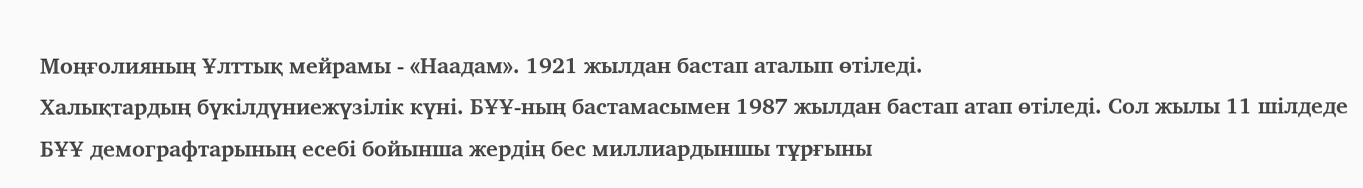Моңғолияның Ұлттық мейрамы - «Наадам». 1921 жылдан бастап аталып өтіледі.
Халықтардың бүкілдүниежүзілік күні. БҰҰ-ның бастамасымен 1987 жылдан бастап атап өтіледі. Сол жылы 11 шілдеде БҰҰ демографтарының есебі бойынша жердің бес миллиардыншы тұрғыны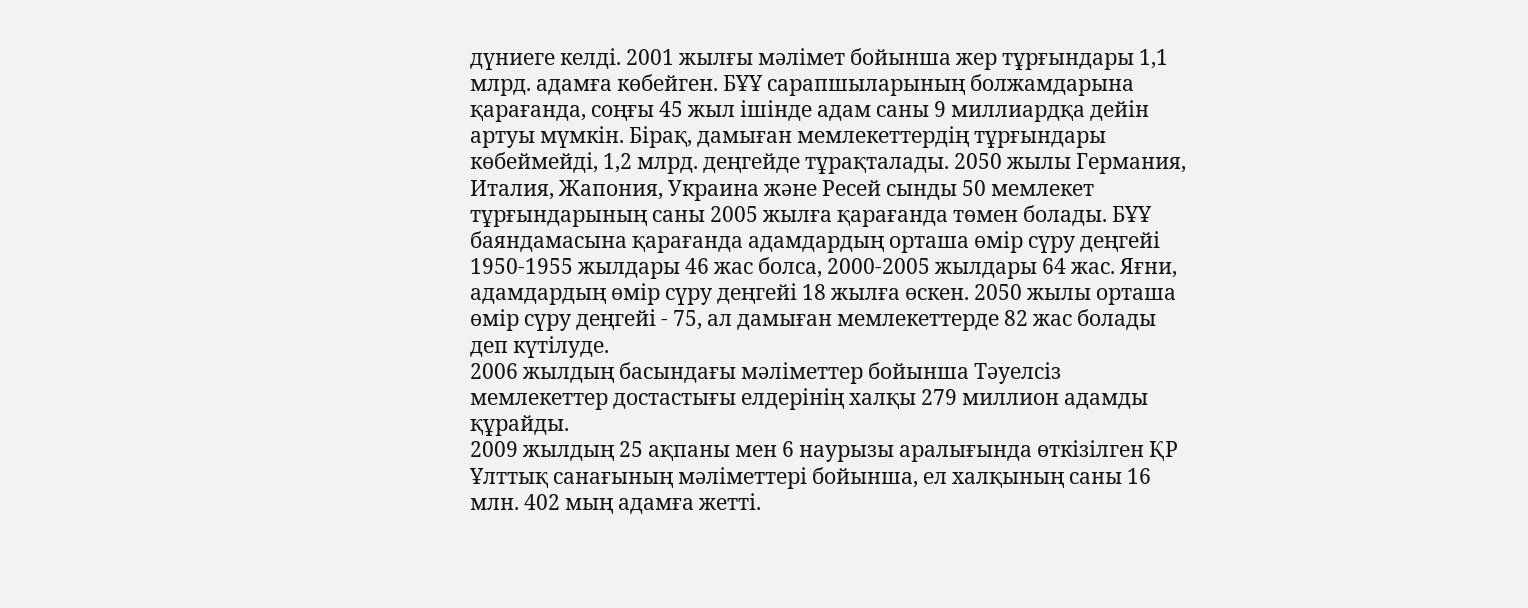дүниеге келді. 2001 жылғы мәлімет бойынша жер тұрғындары 1,1 млрд. адамға көбейген. БҰҰ сарапшыларының болжамдарына қарағанда, соңғы 45 жыл ішінде адам саны 9 миллиардқа дейін артуы мүмкін. Бірақ, дамыған мемлекеттердің тұрғындары көбеймейді, 1,2 млрд. деңгейде тұрақталады. 2050 жылы Германия, Италия, Жапония, Украина және Ресей сынды 50 мемлекет тұрғындарының саны 2005 жылға қарағанда төмен болады. БҰҰ баяндамасына қарағанда адамдардың орташа өмір сүру деңгейі 1950-1955 жылдары 46 жас болса, 2000-2005 жылдары 64 жас. Яғни, адамдардың өмір сүру деңгейі 18 жылға өскен. 2050 жылы орташа өмір сүру деңгейі - 75, ал дамыған мемлекеттерде 82 жас болады деп күтілуде.
2006 жылдың басындағы мәліметтер бойынша Тәуелсіз мемлекеттер достастығы елдерінің халқы 279 миллион адамды құрайды.
2009 жылдың 25 ақпаны мен 6 наурызы аралығында өткізілген ҚР Ұлттық санағының мәліметтері бойынша, ел халқының саны 16 млн. 402 мың адамға жетті.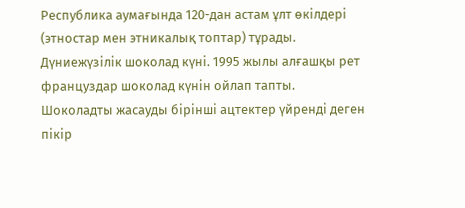Республика аумағында 120-дан астам ұлт өкілдері (этностар мен этникалық топтар) тұрады.
Дүниежүзілік шоколад күні. 1995 жылы алғашқы рет француздар шоколад күнін ойлап тапты. Шоколадты жасауды бірінші ацтектер үйренді деген пікір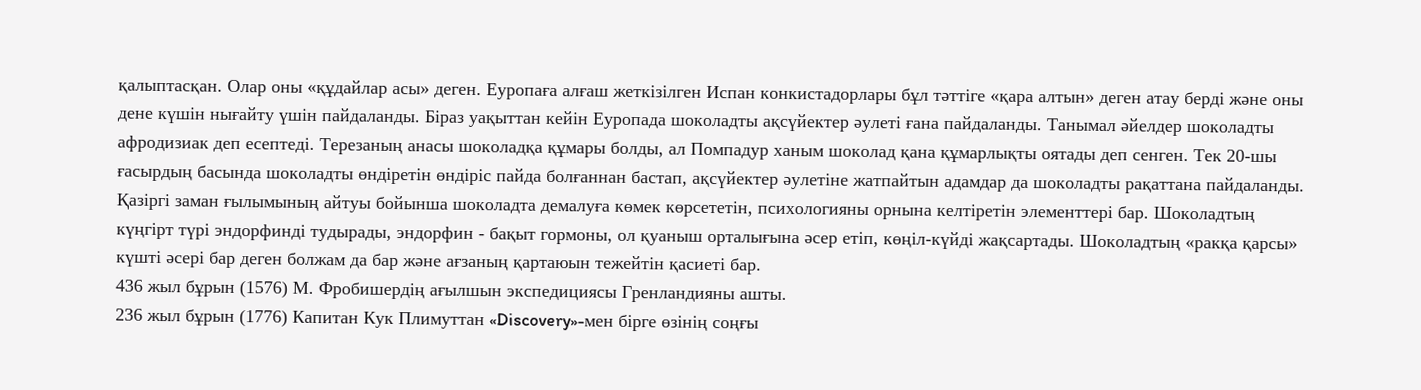қалыптасқан. Олар оны «құдайлар асы» деген. Еуропаға алғаш жеткізілген Испан конкистадорлары бұл тәттіге «қара алтын» деген атау берді және оны дене күшін нығайту үшін пайдаланды. Біраз уақыттан кейін Еуропада шоколадты ақсүйектер әулеті ғана пайдаланды. Танымал әйелдер шоколадты афродизиак деп есептеді. Терезаның анасы шоколадқа құмары болды, ал Помпадур ханым шоколад қана құмарлықты оятады деп сенген. Тек 20-шы ғасырдың басында шоколадты өндіретін өндіріс пайда болғаннан бастап, ақсүйектер әулетіне жатпайтын адамдар да шоколадты рақаттана пайдаланды.
Қазіргі заман ғылымының айтуы бойынша шоколадта демалуға көмек көрсететін, психологияны орнына келтіретін элементтері бар. Шоколадтың күңгірт түрі эндорфинді тудырады, эндорфин - бақыт гормоны, ол қуаныш орталығына әсер етіп, көңіл-күйді жақсартады. Шоколадтың «ракқа қарсы» күшті әсері бар деген болжам да бар және ағзаның қартаюын тежейтін қасиеті бар.
436 жыл бұрын (1576) М. Фробишердің ағылшын экспедициясы Гренландияны ашты.
236 жыл бұрын (1776) Капитан Кук Плимуттан «Discovery»-мен бірге өзінің соңғы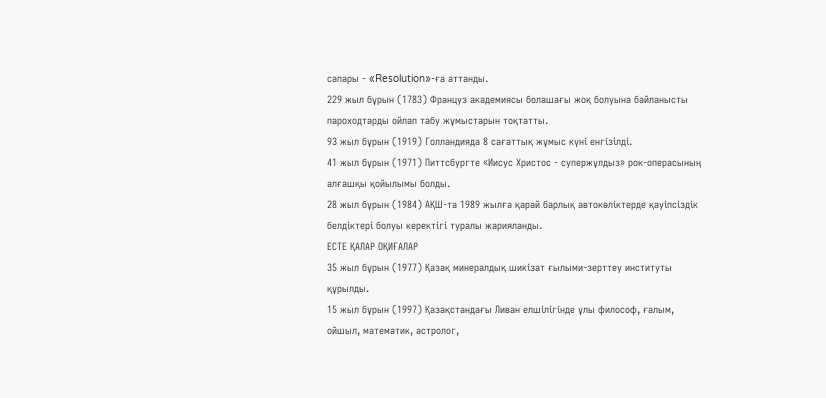сапары - «Resolution»-ға аттанды.
229 жыл бұрын (1783) Француз академиясы болашағы жоқ болуына байланысты пароходтарды ойлап табу жұмыстарын тоқтатты.
93 жыл бұрын (1919) Голландияда 8 сағаттық жұмыс күні енгізілді.
41 жыл бұрын (1971) Питтсбургте «Иисус Христос - супержұлдыз» рок-операсының алғашқы қойылымы болды.
28 жыл бұрын (1984) АҚШ-та 1989 жылға қарай барлық автокөліктерде қауіпсіздік белдіктері болуы керектігі туралы жарияланды.
ЕСТЕ ҚАЛАР ОҚИҒАЛАР
35 жыл бұрын (1977) Қазақ минералдық шикізат ғылыми-зерттеу институты құрылды.
15 жыл бұрын (1997) Қазақстандағы Ливан елшілігінде ұлы философ, ғалым, ойшыл, математик, астролог,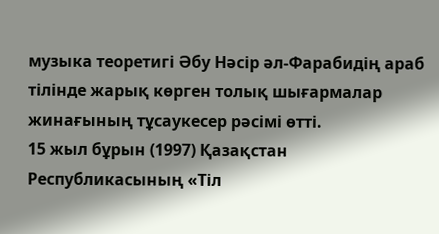музыка теоретигі Әбу Нәсір әл-Фарабидің араб тілінде жарық көрген толық шығармалар жинағының тұсаукесер рәсімі өтті.
15 жыл бұрын (1997) Қазақстан Республикасының «Тіл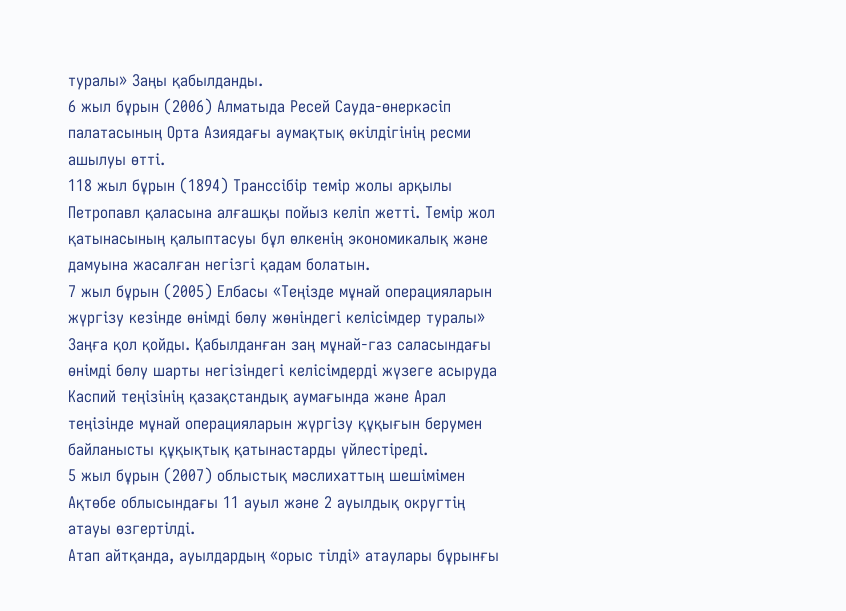туралы» Заңы қабылданды.
6 жыл бұрын (2006) Алматыда Ресей Сауда-өнеркәсіп палатасының Орта Азиядағы аумақтық өкілдігінің ресми ашылуы өтті.
118 жыл бұрын (1894) Транссібір темір жолы арқылы Петропавл қаласына алғашқы пойыз келіп жетті. Темір жол қатынасының қалыптасуы бұл өлкенің экономикалық және дамуына жасалған негізгі қадам болатын.
7 жыл бұрын (2005) Елбасы «Теңізде мұнай операцияларын жүргізу кезінде өнімді бөлу жөніндегі келісімдер туралы» Заңға қол қойды. Қабылданған заң мұнай-газ саласындағы өнімді бөлу шарты негізіндегі келісімдерді жүзеге асыруда Каспий теңізінің қазақстандық аумағында және Арал теңізінде мұнай операцияларын жүргізу құқығын берумен байланысты құқықтық қатынастарды үйлестіреді.
5 жыл бұрын (2007) облыстық мәслихаттың шешімімен Ақтөбе облысындағы 11 ауыл және 2 ауылдық округтің атауы өзгертілді.
Атап айтқанда, ауылдардың «орыс тілді» атаулары бұрынғы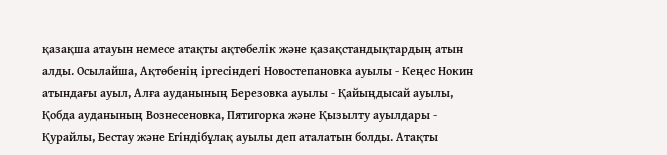қазақша атауын немесе атақты ақтөбелік және қазақстандықтардың атын алды. Осылайша, Ақтөбенің іргесіндегі Новостепановка ауылы - Кеңес Нокин атындағы ауыл, Алға ауданының Березовка ауылы - Қайыңдысай ауылы, Қобда ауданының Вознесеновка, Пятигорка және Қызылту ауылдары - Қурайлы, Бестау және Егіндібұлақ ауылы деп аталатын болды. Атақты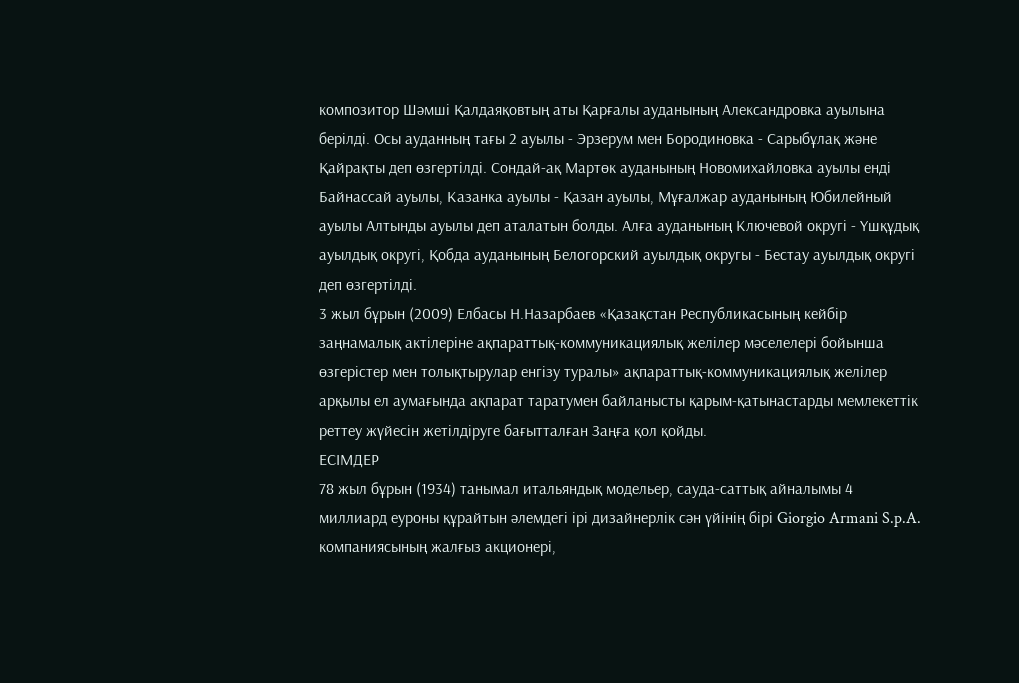композитор Шәмші Қалдаяқовтың аты Қарғалы ауданының Александровка ауылына берілді. Осы ауданның тағы 2 ауылы - Эрзерум мен Бородиновка - Сарыбұлақ және Қайрақты деп өзгертілді. Сондай-ақ Мартөк ауданының Новомихайловка ауылы енді Байнассай ауылы, Казанка ауылы - Қазан ауылы, Мұғалжар ауданының Юбилейный ауылы Алтынды ауылы деп аталатын болды. Алға ауданының Ключевой округі - Үшқұдық ауылдық округі, Қобда ауданының Белогорский ауылдық округы - Бестау ауылдық округі деп өзгертілді.
3 жыл бұрын (2009) Елбасы Н.Назарбаев «Қазақстан Республикасының кейбір заңнамалық актілеріне ақпараттық-коммуникациялық желілер мәселелері бойынша өзгерістер мен толықтырулар енгізу туралы» ақпараттық-коммуникациялық желілер арқылы ел аумағында ақпарат таратумен байланысты қарым-қатынастарды мемлекеттік реттеу жүйесін жетілдіруге бағытталған Заңға қол қойды.
ЕСІМДЕР
78 жыл бұрын (1934) танымал итальяндық модельер, сауда-саттық айналымы 4 миллиард еуроны құрайтын әлемдегі ірі дизайнерлік сән үйінің бірі Giorgio Armani S.p.A. компаниясының жалғыз акционері,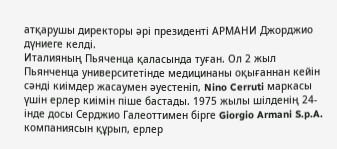атқарушы директоры әрі президенті АРМАНИ Джорджио дүниеге келді.
Италияның Пьяченца қаласында туған. Ол 2 жыл Пьянченца университетінде медицинаны оқығаннан кейін сәнді киімдер жасаумен әуестеніп, Nino Cerruti маркасы үшін ерлер киімін піше бастады. 1975 жылы шілденің 24-інде досы Серджио Галеоттимен бірге Giorgio Armani S.p.A. компаниясын құрып, ерлер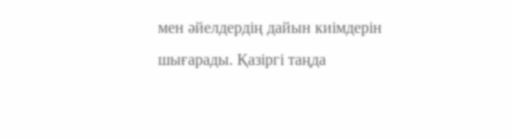мен әйелдердің дайын киімдерін шығарады. Қазіргі таңда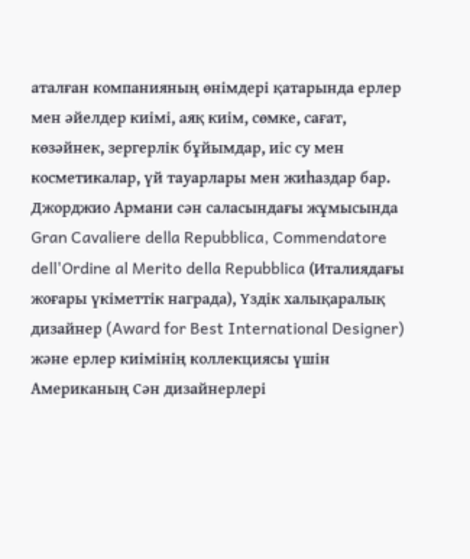аталған компанияның өнімдері қатарында ерлер мен әйелдер киімі, аяқ киім, сөмке, сағат, көзәйнек, зергерлік бұйымдар, иіс су мен косметикалар, үй тауарлары мен жиһаздар бар.
Джорджио Армани сән саласындағы жұмысында Gran Cavaliere della Repubblica, Commendatore dell'Ordine al Merito della Repubblica (Италиядағы жоғары үкіметтік награда), Үздік халықаралық дизайнер (Award for Best International Designer) және ерлер киімінің коллекциясы үшін Американың Сән дизайнерлері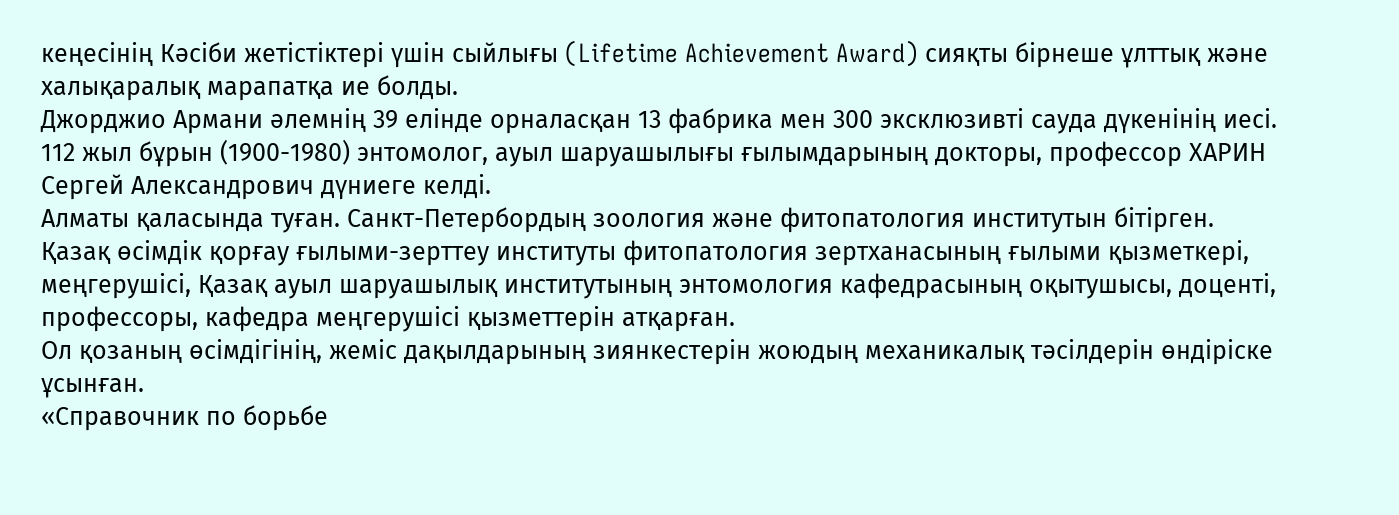кеңесінің Кәсіби жетістіктері үшін сыйлығы (Lifetime Achievement Award) сияқты бірнеше ұлттық және халықаралық марапатқа ие болды.
Джорджио Армани әлемнің 39 елінде орналасқан 13 фабрика мен 300 эксклюзивті сауда дүкенінің иесі.
112 жыл бұрын (1900-1980) энтомолог, ауыл шаруашылығы ғылымдарының докторы, профессор ХАРИН Сергей Александрович дүниеге келді.
Алматы қаласында туған. Санкт-Петербордың зоология және фитопатология институтын бітірген.
Қазақ өсімдік қорғау ғылыми-зерттеу институты фитопатология зертханасының ғылыми қызметкері, меңгерушісі, Қазақ ауыл шаруашылық институтының энтомология кафедрасының оқытушысы, доценті, профессоры, кафедра меңгерушісі қызметтерін атқарған.
Ол қозаның өсімдігінің, жеміс дақылдарының зиянкестерін жоюдың механикалық тәсілдерін өндіріске ұсынған.
«Справочник по борьбе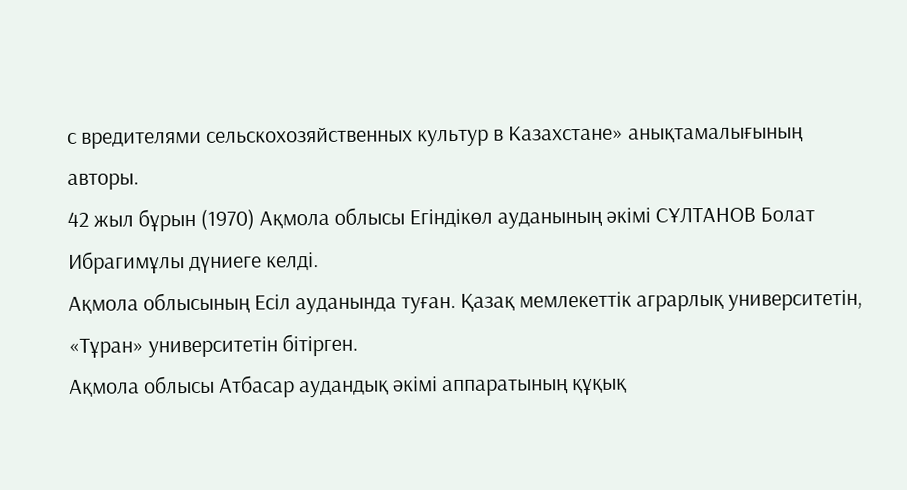с вредителями сельскохозяйственных культур в Казахстане» анықтамалығының авторы.
42 жыл бұрын (1970) Ақмола облысы Егіндікөл ауданының әкімі СҰЛТАНОВ Болат Ибрагимұлы дүниеге келді.
Ақмола облысының Есіл ауданында туған. Қазақ мемлекеттік аграрлық университетін, «Тұран» университетін бітірген.
Ақмола облысы Атбасар аудандық әкімі аппаратының құқық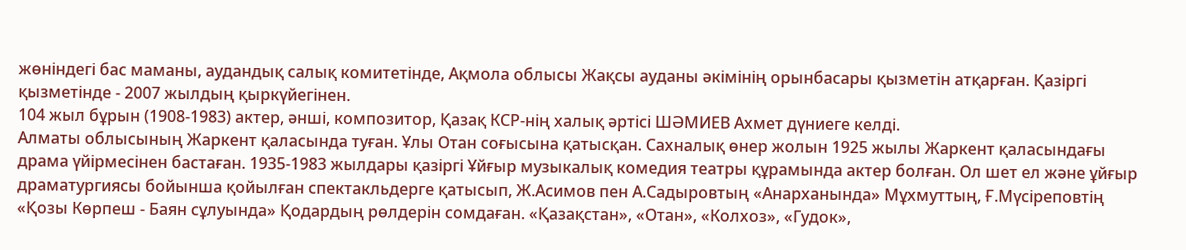жөніндегі бас маманы, аудандық салық комитетінде, Ақмола облысы Жақсы ауданы әкімінің орынбасары қызметін атқарған. Қазіргі қызметінде - 2007 жылдың қыркүйегінен.
104 жыл бұрын (1908-1983) актер, әнші, композитор, Қазақ КСР-нің халық әртісі ШӘМИЕВ Ахмет дүниеге келді.
Алматы облысының Жаркент қаласында туған. Ұлы Отан соғысына қатысқан. Сахналық өнер жолын 1925 жылы Жаркент қаласындағы драма үйірмесінен бастаған. 1935-1983 жылдары қазіргі Ұйғыр музыкалық комедия театры құрамында актер болған. Ол шет ел және ұйғыр драматургиясы бойынша қойылған спектакльдерге қатысып, Ж.Асимов пен А.Садыровтың «Анарханында» Мұхмуттың, Ғ.Мүсіреповтің «Қозы Көрпеш - Баян сұлуында» Қодардың рөлдерін сомдаған. «Қазақстан», «Отан», «Колхоз», «Гудок»,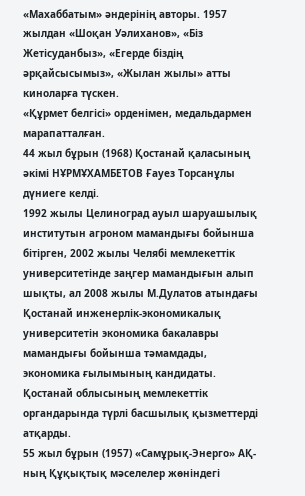«Махаббатым» әндерінің авторы. 1957 жылдан «Шоқан Уәлиханов», «Біз Жетісуданбыз», «Егерде біздің әрқайсысымыз», «Жылан жылы» атты киноларға түскен.
«Құрмет белгісі» орденімен, медальдармен марапатталған.
44 жыл бұрын (1968) Қостанай қаласының әкімі НҰРМҰХАМБЕТОВ Ғауез Торсанұлы дүниеге келді.
1992 жылы Целиноград ауыл шаруашылық институтын агроном мамандығы бойынша бітірген, 2002 жылы Челябі мемлекеттік университетінде заңгер мамандығын алып шықты, ал 2008 жылы М.Дулатов атындағы Қостанай инженерлік-экономикалық университетін экономика бакалавры мамандығы бойынша тәмамдады, экономика ғылымының кандидаты.
Қостанай облысының мемлекеттік органдарында түрлі басшылық қызметтерді атқарды.
55 жыл бұрын (1957) «Самұрық-Энерго» АҚ-ның Құқықтық мәселелер жөніндегі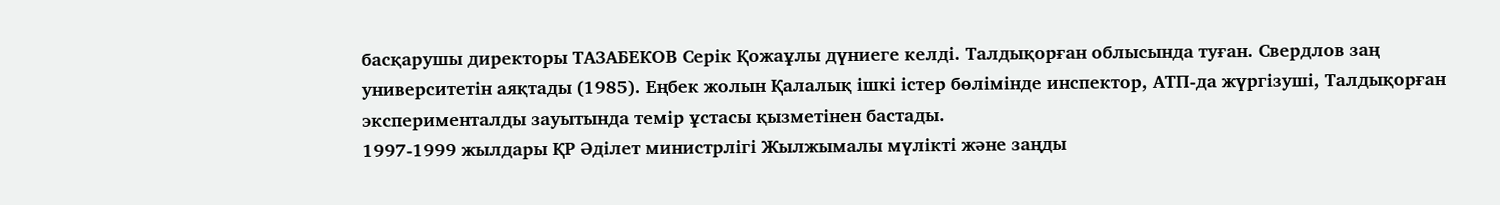басқарушы директоры ТАЗАБЕКОВ Серік Қожаұлы дүниеге келді. Талдықорған облысында туған. Свердлов заң университетін аяқтады (1985). Еңбек жолын Қалалық ішкі істер бөлімінде инспектор, АТП-да жүргізуші, Талдықорған эксперименталды зауытында темір ұстасы қызметінен бастады.
1997-1999 жылдары ҚР Әділет министрлігі Жылжымалы мүлікті және заңды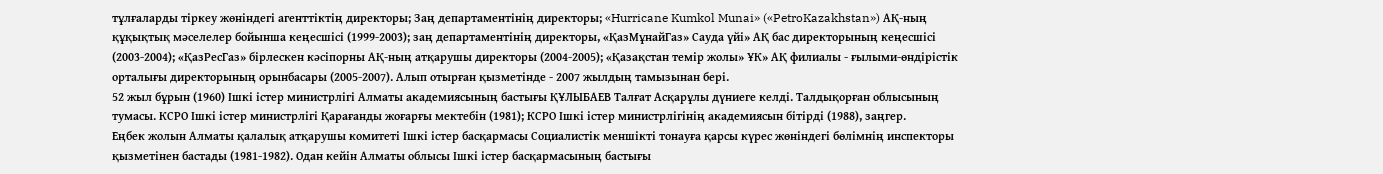тұлғаларды тіркеу жөніндегі агенттіктің директоры; Заң департаментінің директоры; «Hurricane Kumkol Munai» («PetroKazakhstan») АҚ-ның құқықтық мәселелер бойынша кеңесшісі (1999-2003); заң департаментінің директоры, «ҚазМұнайГаз» Сауда үйі» АҚ бас директорының кеңесшісі (2003-2004); «ҚазРесГаз» бірлескен кәсіпорны АҚ-ның атқарушы директоры (2004-2005); «Қазақстан темір жолы» ҰК» АҚ филиалы - ғылыми-өндірістік орталығы директорының орынбасары (2005-2007). Алып отырған қызметінде - 2007 жылдың тамызынан бері.
52 жыл бұрын (1960) Ішкі істер министрлігі Алматы академиясының бастығы ҚҰЛЫБАЕВ Талғат Асқарұлы дүниеге келді. Талдықорған облысының тумасы. КСРО Ішкі істер министрлігі Қарағанды жоғарғы мектебін (1981); КСРО Ішкі істер министрлігінің академиясын бітірді (1988), заңгер.
Еңбек жолын Алматы қалалық атқарушы комитеті Ішкі істер басқармасы Социалистік меншікті тонауға қарсы күрес жөніндегі бөлімнің инспекторы қызметінен бастады (1981-1982). Одан кейін Алматы облысы Ішкі істер басқармасының бастығы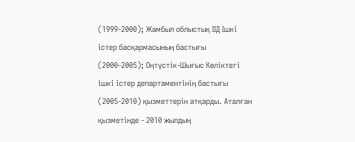(1999-2000); Жамбыл облыстық ІІД Ішкі істер басқармасының бастығы (2000-2005); Оңтүстік-Шығыс Көліктегі ішкі істер департаментінің бастығы (2005-2010) қызметтерін атқарды. Аталған қызметінде - 2010 жылдың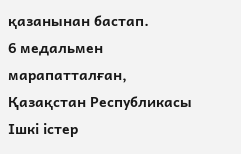қазанынан бастап.
6 медальмен марапатталған, Қазақстан Республикасы Ішкі істер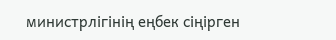министрлігінің еңбек сіңірген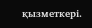қызметкері.